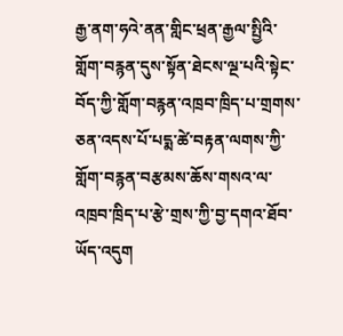རྒྱ་ནག་ཧའེ་ནན་གླིང་ཕྲན་རྒྱལ་སྤྱིའི་གློག་བརྙན་དུས་སྟོན་ཐེངས་ལྔ་པའི་སྟེང་བོད་ཀྱི་གློག་བརྙན་འཁྲབ་ཁྲིད་པ་གྲགས་ཅན་འདས་པོ་པདྨ་ཚེ་བརྟན་ལགས་ཀྱི་གློག་བརྙན་བརྩམས་ཆོས་གསའ་ལ་འཁྲབ་ཁྲིད་པ་རྩེ་གྲས་ཀྱི་བྱ་དགའ་ཐོབ་ཡོད་འདུག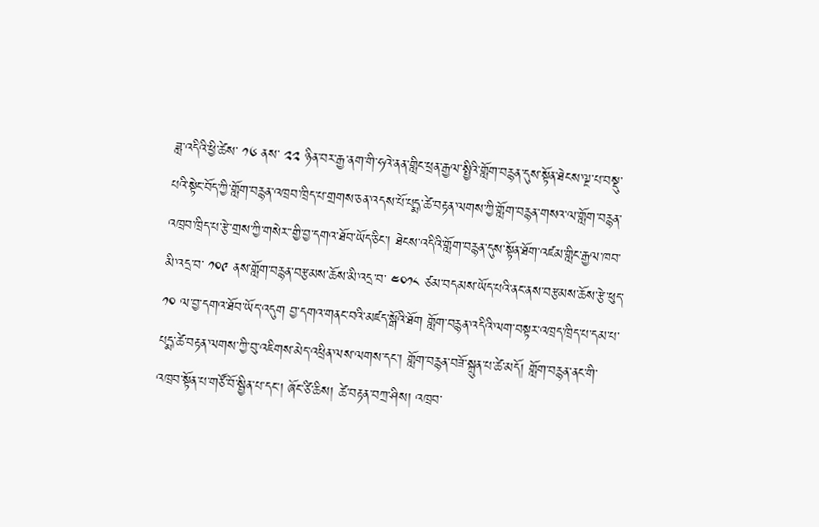ཟླ་འདིའི་ཕྱི་ཚེས་ ༡༦ ནས་ ༢༢ ཉིན་བར་རྒྱ་ནག་གི་ཧའེ་ནན་གླིང་ཕྲན་རྒྱལ་སྤྱིའི་གློག་བརྙན་དུས་སྟོན་ཐེངས་ལྔ་པ་བསྡུ་པའི་སྟེང་བོད་ཀྱི་གློག་བརྙན་འཁྲབ་ཁྲིད་པ་གྲགས་ཅན་འདས་པོ་པདྨ་ཚེ་བརྟན་ལགས་ཀྱི་གློག་བརྙན་གསའ་ལ་གློག་བརྙན་འཁྲབ་ཁྲིད་པ་རྩེ་གྲས་ཀྱི་གསེར་་གྱི་བྱ་དགའ་ཐོབ་ཡོད་ཅིང་། ཐེངས་འདིའི་གློག་བརྙན་དུས་སྟོན་ཐོག་འཛམ་གླིང་རྒྱལ་ཁབ་མི་འདྲ་བ་ ༡༠༩ ནས་གློག་བརྙན་བརྩམས་ཆོས་མི་འདྲ་བ་ ༤༠༡༨ ཙམ་བདམས་ཡོད་པའི་ནང་ནས་བརྩམས་ཆོས་རྩེ་ཕུད་ ༡༠ ལ་བྱ་དགའ་ཐོབ་ཡོད་འདུག བྱ་དགའ་གནང་བའི་མཛད་སྒོའི་ཐོག གློག་བརྙན་འདིའི་ལག་བསྟར་འཁྲད་ཁྲིད་པ་དམ་པ་པདྨ་ཚེ་བརྟན་ལགས་ཀྱི་བུ་འཇིགས་མེད་འཕྲིན་ལས་ལགས་དང་། གློག་བརྙན་བཟོ་སྐྲུན་པ་ཚེ་མདོ། གློག་བརྙན་ནང་གི་འཁྲབ་སྟོན་པ་གཙོ་བོ་སྦྱིན་པ་དང་། ཞོང་ཙི་ཆིས། ཚེ་བརྟན་བཀྲ་ཤིས། འཁྲབ་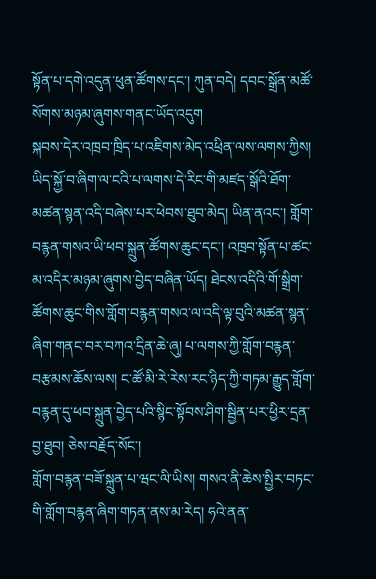སྟོན་པ་དགེ་འདུན་ཕུན་ཚོགས་དང་། ཀུན་བདེ། དབང་སྒྲོན་མཚོ་སོགས་མཉམ་ཞུགས་གནང་ཡོད་འདུག
སྐབས་དེར་འཁྲབ་ཁྲིད་པ་འཇིགས་མེད་འཕྲིན་ལས་ལགས་ཀྱིས། ཡིད་སྐྱོ་བ་ཞིག་ལ་ངའི་པ་ལགས་དེ་རིང་གི་མཛད་སྒོའི་ཐོག་མཚན་སྙན་འདི་བཞེས་པར་ཕེབས་ཐུབ་མེད། ཡིན་ནའང་། གློག་བརྙན་གསའ་ཡི་ཕབ་སྐྲུན་ཚོགས་ཆུང་དང་། འཁྲབ་སྟོན་པ་ཚང་མ་འདིར་མཉམ་ཞུགས་བྱེད་བཞིན་ཡོད། ཐེངས་འདིའི་གོ་སྒྲིག་ཚོགས་ཆུང་གིས་གློག་བརྙན་གསའ་ལ་འདི་ལྟ་བུའི་མཚན་སྙན་ཞིག་གནང་བར་བཀའ་དྲིན་ཆེ་ཞུ། པ་ལགས་ཀྱི་གློག་བརྙན་བརྩམས་ཆོས་ལས། ང་ཚོ་མི་རེ་རེས་རང་ཉིད་ཀྱི་གཏམ་རྒྱུད་གློག་བརྙན་དུ་ཕབ་སྐྲུན་བྱེད་པའི་སྙིང་སྟོབས་ཤིག་སྦྱིན་པར་ཕྱིར་དྲན་བྱ་ཐུབ། ཅེས་བརྗོད་སོང་།
གློག་བརྙན་བཟོ་སྐྲུན་པ་ཝང་ལི་ཡིས། གསའ་ནི་ཆེས་སྤྱིར་བཏང་གི་གློག་བརྙན་ཞིག་གཏན་ནས་མ་རེད། ཧའེ་ནན་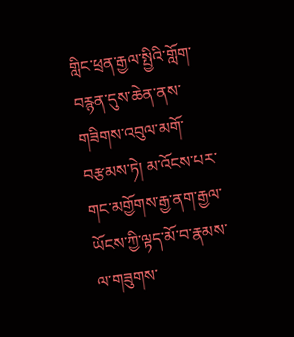གླིང་ཕྲན་རྒྱལ་སྤྱིའི་གློག་བརྙན་དུས་ཆེན་ནས་གཟིགས་འབུལ་མགོ་བརྩམས་ཏེ། མ་འོངས་པར་གང་མགྱོགས་རྒྱ་ནག་རྒྱལ་ཡོངས་ཀྱི་ལྟད་མོ་བ་རྣམས་ལ་གཟུགས་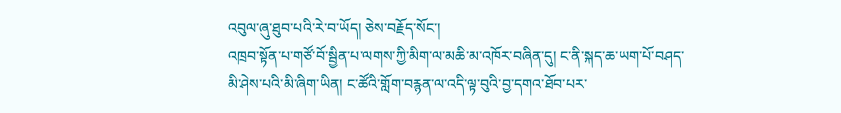འབུལ་ཞུ་ཐུབ་པའི་རེ་བ་ཡོད། ཅེས་བརྗོད་སོང་།
འཁྲབ་སྟོན་པ་གཙོ་བོ་སྦྱིན་པ་ལགས་ཀྱི་མིག་ལ་མཆི་མ་འཁོར་བཞིན་དུ། ང་ནི་སྐད་ཆ་ཡག་པོ་བཤད་མི་ཤེས་པའི་མི་ཞིག་ཡིན། ང་ཚོའི་གློག་བརྙན་ལ་འདི་ལྟ་བུའི་བྱ་དགའ་ཐོབ་པར་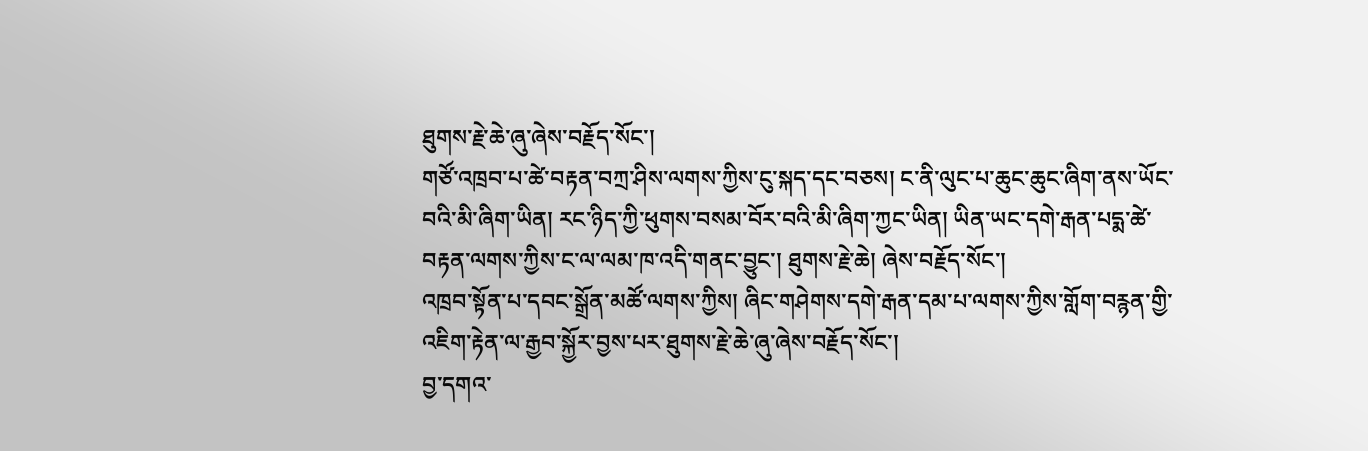ཐུགས་རྗེ་ཆེ་ཞུ་ཞེས་བརྗོད་སོང་།
གཙོ་འཁྲབ་པ་ཚེ་བརྟན་བཀྲ་ཤིས་ལགས་ཀྱིས་ངུ་སྐད་དང་བཅས། ང་ནི་ལུང་པ་ཆུང་ཆུང་ཞིག་ནས་ཡོང་བའི་མི་ཞིག་ཡིན། རང་ཉིད་ཀྱི་ཕུགས་བསམ་བོར་བའི་མི་ཞིག་ཀྱང་ཡིན། ཡིན་ཡང་དགེ་རྒན་པདྨ་ཚེ་བརྟན་ལགས་ཀྱིས་ང་ལ་ལམ་ཁ་འདི་གནང་བྱུང་། ཐུགས་རྗེ་ཆེ། ཞེས་བརྗོད་སོང་།
འཁྲབ་སྟོན་པ་དབང་སྒྲོན་མཚོ་ལགས་ཀྱིས། ཞིང་གཤེགས་དགེ་རྒན་དམ་པ་ལགས་ཀྱིས་གློག་བརྙན་གྱི་འཇིག་རྟེན་ལ་རྒྱབ་སྐྱོར་བྱས་པར་ཐུགས་རྗེ་ཆེ་ཞུ་ཞེས་བརྗོད་སོང་།
བྱ་དགའ་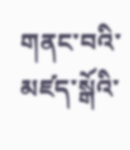གནང་བའི་མཛད་སྒོའི་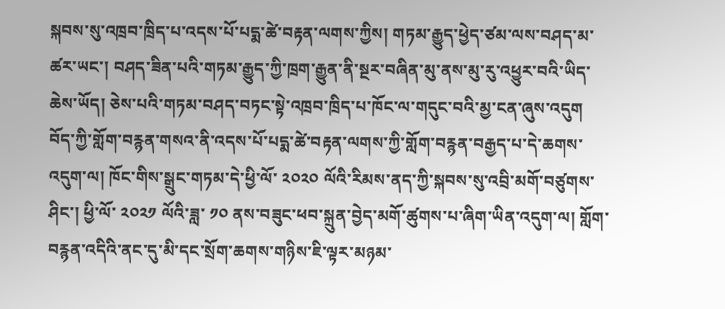སྐབས་སུ་འཁྲབ་ཁྲིད་པ་འདས་པོ་པདྨ་ཚེ་བརྟན་ལགས་ཀྱིས། གཏམ་རྒྱུད་ཕྱེད་ཙམ་ལས་བཤད་མ་ཚར་ཡང་། བཤད་ཟིན་པའི་གཏམ་རྒྱུད་ཀྱི་ཁྲག་རྒྱུན་ནི་སྔར་བཞིན་མུ་ནས་མུ་རུ་འཕྱུར་བའི་ཡིད་ཆེས་ཡོད། ཅེས་པའི་གཏམ་བཤད་བཏང་སྟེ་འཁྲབ་ཁྲིད་པ་ཁོང་ལ་གདུང་བའི་མྱ་ངན་ཞུས་འདུག
བོད་ཀྱི་གློག་བརྙན་གསའ་ནི་འདས་པོ་པདྨ་ཚེ་བརྟན་ལགས་ཀྱི་གློག་བརྙན་བརྒྱད་པ་དེ་ཆགས་འདུག་ལ། ཁོང་གིས་སྒྲུང་གཏམ་དེ་ཕྱི་ལོ་ ༢༠༢༠ ལོའི་རིམས་ནད་ཀྱི་སྐབས་སུ་འབྲི་མགོ་བཙུགས་ཤིང་། ཕྱི་ལོ་ ༢༠༢༡ ལོའི་ཟླ་ ༡༠ ནས་བཟུང་ཕབ་སྐྲུན་བྱེད་མགོ་ཚུགས་པ་ཞིག་ཡིན་འདུག་ལ། གློག་བརྙན་འདིའི་ནང་དུ་མི་དང་སྲོག་ཆགས་གཉིས་ཇི་ལྟར་མཉམ་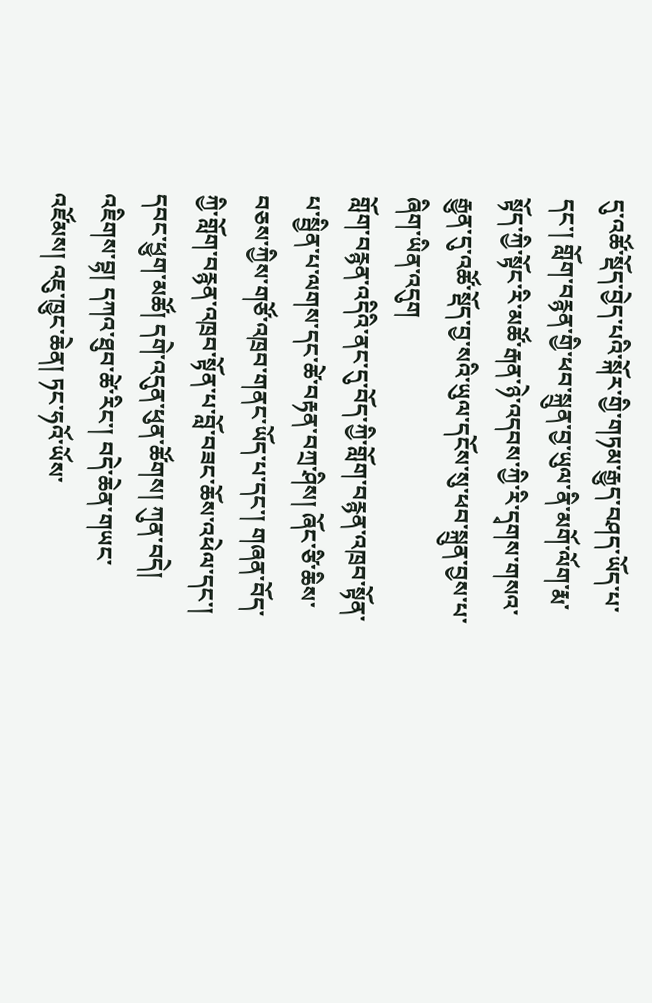དུ་འཚོ་སྡོད་བྱེད་པའི་སྐོར་གྱི་གཏམ་རྒྱུད་བཤད་ཡོད་པ་དང་། གློག་བརྙན་གྱི་ཕབ་སྐྲུན་བྱ་ཡུལ་ནི་མགོ་ལོག་རྨ་སྟོད་ཀྱི་སྟོང་རི་མཚོ་རྒན་ཉེ་འདབས་ཀྱི་རི་དྭགས་གསའ་རྒྱུན་དུ་འཚོ་སྡོད་བྱ་སའི་ཡུལ་དངོས་སུ་ཕབ་སྐྲུན་བྱས་པ་ཞིག་ཡིན་འདུག
གློག་བརྙན་འདིའི་ནང་དུ་བོད་ཀྱི་གློག་བརྙན་འཁྲབ་སྟོན་པ་སྦྱིན་པ་ལགས་དང་ཚེ་བརྟན་བཀྲ་ཤིས། ཞོང་ཙི་ཆིས་བཅས་ཀྱིས་གཙོ་འཁྲབ་གནང་ཡོད་པ་དང་། གཞན་བོད་ཀྱི་གློག་བརྙན་འཁྲབ་སྟོན་པ་བློ་བཟང་ཆོས་འཕེལ་དང་། དབང་ཕྱུག་མཚོ། དགེ་འདུན་ཕུན་ཚོགས། ཀུན་བདེ། འཇིགས་བྷ། དཀའ་ཐུབ་ཚེ་རིང་། བདེ་ཆེན་གཡང་འཛོམས། འཇུ་ཁྱུང་ཆེན། ཏང་ཧའོ་ཡོས་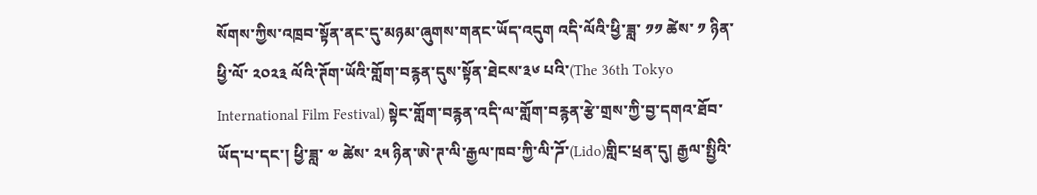སོགས་ཀྱིས་འཁྲབ་སྟོན་ནང་དུ་མཉམ་ཞུགས་གནང་ཡོད་འདུག འདི་ལོའི་ཕྱི་ཟླ་ ༡༡ ཚེས་ ༡ ཉིན་ཕྱི་ལོ་ ༢༠༢༣ ལོའི་ཊོག་ཡོའི་གློག་བརྙན་དུས་སྟོན་ཐེངས་༣༦ པའི་(The 36th Tokyo International Film Festival) སྟེང་གློག་བརྙན་འདི་ལ་གློག་བརྙན་རྩེ་གྲས་ཀྱི་བྱ་དགའ་ཐོབ་ཡོད་པ་དང་། ཕྱི་ཟླ་ ༧ ཚེས་ ༢༥ ཉིན་ཨེ་ཊ་ལི་རྒྱལ་ཁབ་ཀྱི་ལི་ཌོ་(Lido)གླིང་ཕྲན་དུ། རྒྱལ་སྤྱིའི་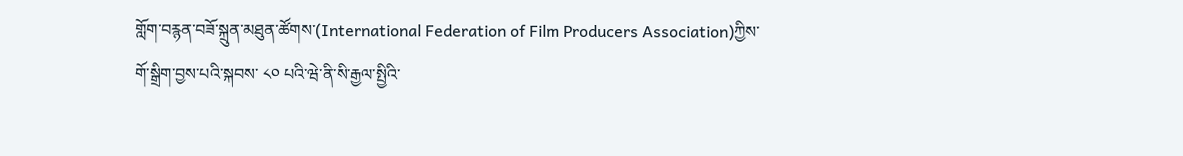གློག་བརྙན་བཟོ་སྐྲུན་མཐུན་ཚོགས་(International Federation of Film Producers Association)ཀྱིས་གོ་སྒྲིག་བྱས་པའི་སྐབས་ ༨༠ པའི་ཝེ་ནི་སི་རྒྱལ་སྤྱིའི་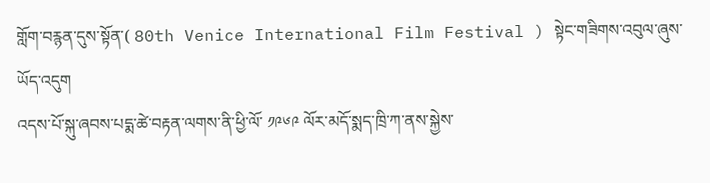གློག་བརྙན་དུས་སྟོན་( 80th Venice International Film Festival ) སྟེང་གཟིགས་འབུལ་ཞུས་ཡོད་འདུག
འདས་པོ་སྐུ་ཞབས་པདྨ་ཚེ་བརྟན་ལགས་ནི་ཕྱི་ལོ་ ༡༩༦༩ ལོར་མདོ་སྨད་ཁྲི་ཀ་ནས་སྐྱེས་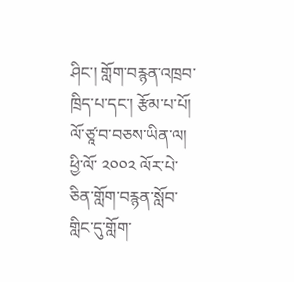ཤིང་། གློག་བརྙན་འཁྲབ་ཁྲིད་པ་དང་། རྩོམ་པ་པོ། ལོ་ཙཱ་བ་བཅས་ཡིན་ལ། ཕྱི་ལོ་ ༢༠༠༢ ལོར་པེ་ཅིན་གློག་བརྙན་སློབ་གླིང་དུ་གློག་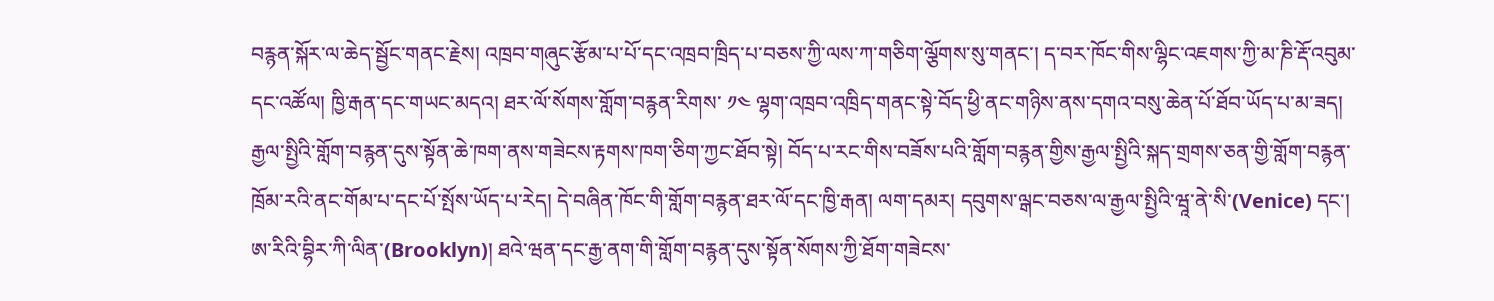བརྙན་སྐོར་ལ་ཆེད་སྦྱོང་གནང་རྗེས། འཁྲབ་གཞུང་རྩོམ་པ་པོ་དང་འཁྲབ་ཁྲིད་པ་བཅས་ཀྱི་ལས་ཀ་གཅིག་ལྕོགས་སུ་གནང་། ད་བར་ཁོང་གིས་ལྷིང་འཇགས་ཀྱི་མ་ཎི་རྡོ་འབུམ་དང་འཚོལ། ཁྱི་རྒན་དང་གཡང་མདའ། ཐར་ལོ་སོགས་གློག་བརྙན་རིགས་ ༡༤ ལྷག་འཁྲབ་འཁྲིད་གནང་སྟེ་བོད་ཕྱི་ནང་གཉིས་ནས་དགའ་བསུ་ཆེན་པོ་ཐོབ་ཡོད་པ་མ་ཟད། རྒྱལ་སྤྱིའི་གློག་བརྙན་དུས་སྟོན་ཆེ་ཁག་ནས་གཟེངས་རྟགས་ཁག་ཅིག་ཀྱང་ཐོབ་སྟེ། བོད་པ་རང་གིས་བཟོས་པའི་གློག་བརྙན་གྱིས་རྒྱལ་སྤྱིའི་སྐད་གྲགས་ཅན་གྱི་གློག་བརྙན་ཁྲོམ་རའི་ནང་གོམ་པ་དང་པོ་སྤོས་ཡོད་པ་རེད། དེ་བཞིན་ཁོང་གི་གློག་བརྙན་ཐར་ལོ་དང་ཁྱི་རྒན། ལག་དམར། དབུགས་ལྒང་བཅས་ལ་རྒྱལ་སྤྱིའི་ཝཱ་ནེ་སི་(Venice) དང་། ཨ་རིའི་བྷིར་ཀི་ལིན་(Brooklyn)། ཐའེ་ཝན་དང་རྒྱ་ནག་གི་གློག་བརྙན་དུས་སྟོན་སོགས་ཀྱི་ཐོག་གཟེངས་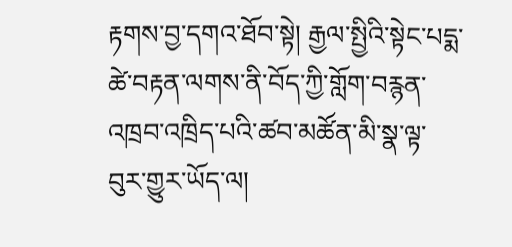རྟགས་བྱ་དགའ་ཐོབ་སྟེ། རྒྱལ་སྤྱིའི་སྟེང་པདྨ་ཚེ་བརྟན་ལགས་ནི་བོད་ཀྱི་གློག་བརྙན་འཁྲབ་འཁྲིད་པའི་ཚབ་མཚོན་མི་སྣ་ལྟ་བུར་གྱུར་ཡོད་ལ།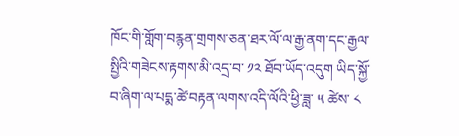ཁོང་གི་གློག་བརྙན་གྲགས་ཅན་ཐར་ལོ་ལ་རྒྱ་ནག་དང་རྒྱལ་སྤྱིའི་གཟེངས་རྟགས་མི་འདྲ་བ་ ༡༢ ཐོབ་ཡོད་འདུག ཡིད་སྐྱོ་བ་ཞིག་ལ་པདྨ་ཚེ་བརྟན་ལགས་འདི་ལོའི་ཕྱི་ཟླ་ ༥ ཚེས་ ༨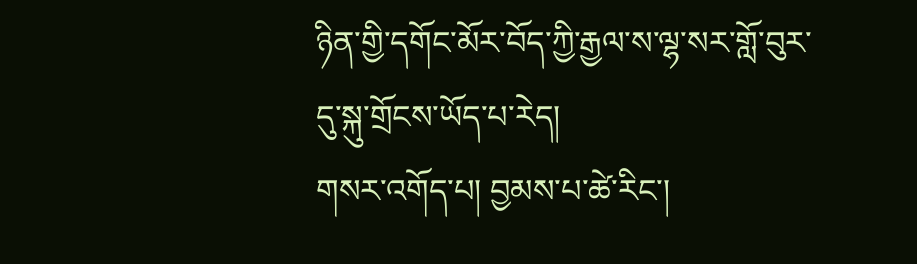ཉིན་གྱི་དགོང་མོར་བོད་ཀྱི་རྒྱལ་ས་ལྷ་སར་གློ་བུར་དུ་སྐུ་གྲོངས་ཡོད་པ་རེད།
གསར་འགོད་པ། བྱམས་པ་ཚེ་རིང་།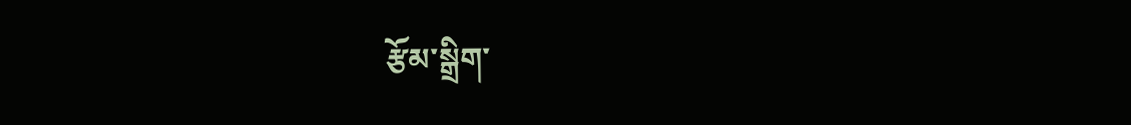རྩོམ་སྒྲིག་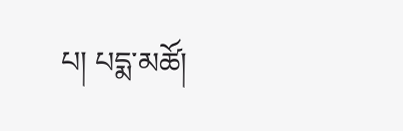པ། པདྨ་མཚོ།